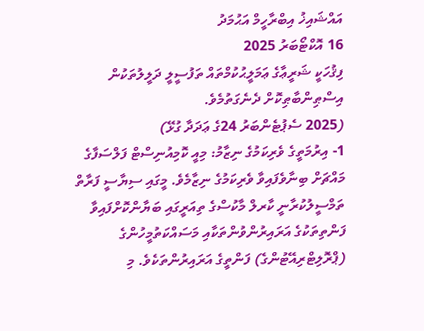އައްޝައިޚު އިބްރާހީމް އަޙުމަދު
16 އޮކްޓޯބަރު 2025
ފިޤުހަކީ ޝަރީޢާގެ ޢަމަލީޙުކުމްތައް ތަފުސީލީ ދަލީލުތަކުން އިސްޠިންބާޠިކޮށް ދެނެގަތުމެވެ.
(2025 ސެޕުޓެންބަރު 24ގެ ޢަދަދާ ގުޅޭ)
1- އިރުމަތީގެ ވެރިކަމުގެ ނިޒާމު: މިއީ ކޮމިއުނިސްޓް ފަލްސަފާގެ މައްޗަށް ބިނާވެފައިވާ ވެރިކަމުގެ ނިޒާމެވެ. މީގައި ސިޔާސީ ފަރާތް ތަމްސީލުކުރާނީ ކާރލް މާކުސްގެ ތިއަރީގައި ބަޔާންކޮށްފައިވާ ފަންތިތަކުގެ އަރައިރުންވުންތަކާއި މަސައްކަތުމީހުންގެ (ޕްރޮލިޓްރިއޭޓުންގެ) ފަންތީގެ އަރައިރުންތަކެވެ. މި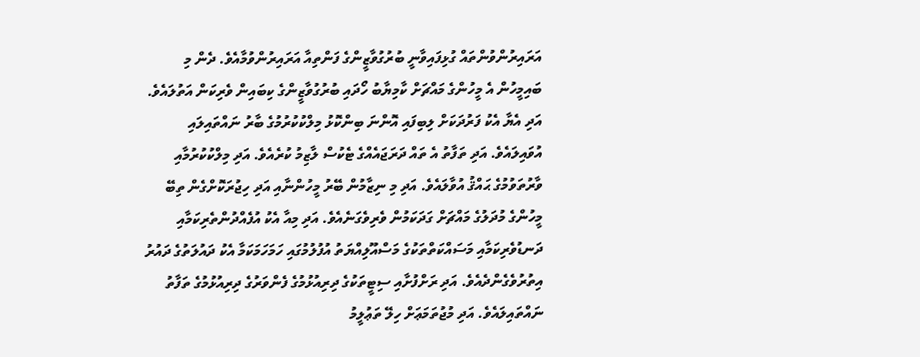އަރައިރުންވުންތައް ގުޅިފައިވާނީ ބުރުގުވާޒީންގެ ފަންތިއާ އަރައިރުންވުމާއެވެ. ދެން މި ބައިމީހުން އެ މީހުންގެ މައްޗަށް ކާމިޔާބު ހޯދައި ބުރުގުވާޒީންގެ ކިބައިން ވެރިކަން އަތުލައެވެ. އަދި އެޔާ އެކު ފަރުދަކަށް ލިބިފައި އޮންނަ ބިންކޮޅު މިލްކުކުރުމުގެ ބާރު ނައްތައިލައި އުވައިލައެވެ. އަދި ތަފާތު އެ ތައް ދަރަޖައެއްގެ ޓެކުސް ލާޒިމު ކުރެއެވެ. އަދި މިލްކުކުރުމާއި ވާރުތަވުމުގެ ޙައްޤު އުވާލައެވެ. އަދި މި ނިޒާމުން ބޭރު މީހުންނާއި އަދި ހިޖުރަކޮށްގެން ތިބޭ މީހުންގެ މުދަލުގެ މައްޗަށް ގަދަކަމުން ވެރިވެގަނެއެވެ. އަދި މިއާ އެކު އުފެއްދުންތެރިކަމާއި ދަނޑުވެރިކަމާއި މަސައްކަތްތަކުގެ މަސްއޫލިއްޔަތު އުފުލުމުގައި ހަމަހަމަކަމާ އެކު ދައުލަތުގެ ދައުރު އިތުރުވެގެންދެއެވެ. އަދި ރަށްފުށާއި ސިޓީތަކުގެ ދިރިއުޅުމުގެ ފެންވަރުގެ ދިރިއުޅުމުގެ ތަފާތު ނައްތައިލައެވެ. އަދި މުޖުތަމަޢަށް ހިލޭ ތަޢުލީމު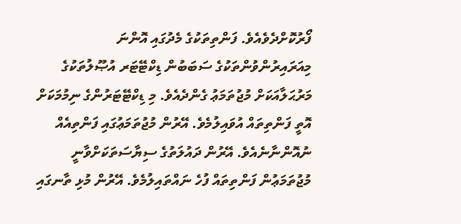ފޯރުކޮށްދެވެއެވެ. ފަންތިތަކުގެ މެދުގައި އޮންނަ މިއަރައިރުންވުންތަކުގެ ސަބަބުން ޑިކްޓޭޓަރ އުޞޫލުތަކުގެ މަރުޙަލާއަކަށް މުޖުތަމަޢު ގެންދެއެވެ. މި ޑިކްޓޭޓަރުންގެ ނިމުމަކަށް އޮތީ ފަންތިތައް އުވައިލުމެވެ. އޭރުން މުޖުތަމަޢުގައި ފަންތިއެއް ނުއޮންނާނެއެވެ. އޭރުން ދައުލަތުގެ ސިޔާސަތަކަށްވާނީ މުޖުތަމަޢުން ފަންތިތައް ފުހެ ނައްތައިލުމެވެ. އޭރުން މުޅި ތާނގައި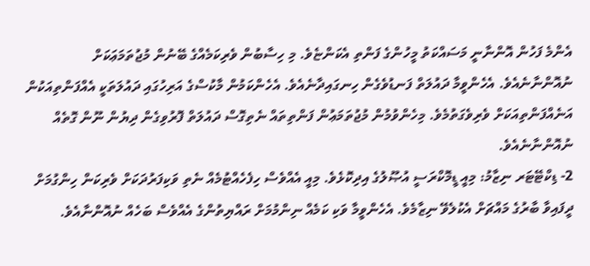އެންމެ ފަހުން އޮންނާނީ މަސައްކަތު މީހުންގެ ފަންތި އެކަންޏެވެ. މި ހިސާބުން ވެރިކަމެއްގެ ބޭނުން މުޖުތަމަޢަކަށް ނުއޮންނާނެއެވެ. އެހެންވީމާ ދައުލަތް ފަނޑުވެގެން ހިނގައިދާނެއެވެ. އެހެންކަމުން މާކުސްގެ އަރިހުގައި ދައުލަތަކީ އެއްފަންތިއަކުން އަނެއްފަންތިއަކަށް ވެރިވެގަތުމެވެ. މިހެންވުމުން މުޖުތަމަޢުން ފަންތިތައް ނެތިގޮސް ދައުލަތް ފޮރުވިގެން ދިޔުން ނޫން ގޮތެއް ނުއޮންނާނެއެވެ.
2- ޑިކްޓޭޓަރ ނިޒާމު: މިއީ ޑީމޮކްރަސީ އުޞޫލުގެ އިދިކޮޅެވެ. މިއީ އެއްވެސް ހިފެހެއްޓުމެއް ނެތި ވަކިފަރުދަކަށް ވެރިކަން ހިންގުމަށް ދީފައިވާ ބާރުގެ މައްޗަށް އެކުލެވޭ ނިޒާމެވެ. އެހެންވީމާ ވަކި ކަމެއް ނިންމުމަށް ރައްޔިތުންގެ އެއްވެސް ބަހެއް ނުއޮންނާއެވެ.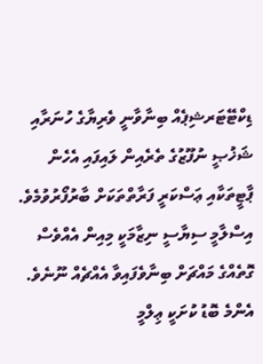ޑިކްޓޭޓަރޝިޕެއް ބިނާވާނީ ވެރިޔާގެ ހުނަރާއި ޝަޚުޞީ ނުފޫޒުގެ ތެރެއިން ލައިފައި އެހެން ޕާޓީތަކާއި ޢަސްކަރީ ފަރާތްތަކަށް ބާރުފޯރުވުމެވެ.
އިސްލާމީ ސިޔާސީ ނިޒާމަކީ މިއިން އެއްވެސް ގޮތެއްގެ މައްޗަށް ބިނާވެފައިވާ އެއްޗެއް ނޫނެވެ. އެންމެ ބޮޑު ކުށަކީ ޢިލްމީ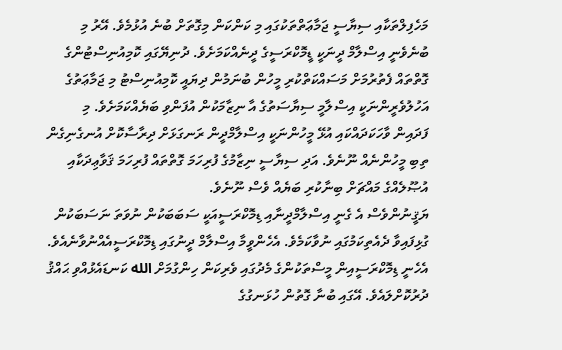މަހެފިލްތަކާއި ސިޔާސީ ޖަމާޢަތްތަކުގައި މި ކަންކަން މިގޮތަށް ބުނެ އުޅުމެވެ. އޭރު މި ބުނެވެނީ އިސްލާމް ދީނަކީ ޑީމޮކްރަސީގެ ދީނެއްކަމަށެވެ. ދުނިޔޭގައި ކޮމިއުނިސްޓުންގެ ގޮތްތައް ފެތުރުމަށް މަސައްކަތްކުރި މީހުން ބުނަމުން ދިޔައީ ކޮމިއުނިސްޓު މި ޖަމާޢަތުގެ އަހުލުވެރީންނަކީ އިސްލާމީ ސިޔާސަތުގެ އާ ނިޒާމަކުން އުފަންވި ބަޔެއްކަމަށެވެ. މި ފަދައިން ވާހަކަދައްކައި އުޅޭ މީހުންނަކީ އިސްލާމްދީން ރަނގަޅަށް ދިރާސާކޮށް އުނގެނިގެން ތިބި މީހުންނެއް ނޫނެވެ. އަދި ސިޔާސީ ނިޒާމުގެ ފުރިހަމަ ގޮތްތައް ފުރިހަމަ ޤަވާޢިދަކާއި އުޞޫލެއްގެ މައްޗަށް ބިނާކުރި ބަޔެއް ވެސް ނޫނެވެ.
ޔަޤީނުންވެސް އެ ގެނީ އިސްލާމްދީނާއި ޑިމޮކްރަސީއަކީ ސަބަބަކުން ނުވަތަ ނަސަބަކުން ގުޅިފައިވާ ދެއެތިކަމުގައި ނުވާކަމެވެ. އެހެންވީމާ އިސްލާމް ދީނުގައި ޑިމޮކްރަސީއެއްނުވާނެއެވެ. އެހެނީ ޑިމޮކްރަސީއިން މީސްތަކުންގެ މެދުގައި ވެރިކަން ހިންގުމަށް الله ކަނޑައެޅުއްވި ޙައްޤު ދުރުކޮށްލައެވެ. އޭގައި ބުނާ ގޮތުން ހުޅަނގުގެ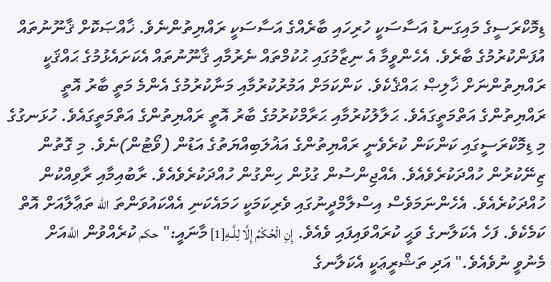ޑިމޮކްރަސީގެ މައިގަނޑު އަސާސަކީ ހުރިހައި ބާރެއްގެ އަސާސަކީ ރައްޔިތުންނެވެ. ޚާއްޞަކޮށް ޤާނޫނުތައް އުފަންކުރުމުގެ ބާރެވެ. އެހެންވީމާ އެ ނިޒާމުގައި ޙުކުމްތައް ނެރުމާއި ޤާނޫނުތައް އެކަށައެޅުމުގެ ޙައްޤަކީ ރައްޔިތުންނަށް ޚާލިޞް ޙައްޤެކެވެ. ކަންކަމަށް އަމުރުކުރުމާއި މަނާކުރުމުގެ އެންމެ މަތީ ބާރު އޮތީ ރައްޔިތުންގެ އަތްމަތީގައެވެ. ޙަލާލުކުރުމާއި ޙަރާމްކުރުމުގެ ބާރު އޮތީ ރައްޔިތުންގެ އަތްމަތީގައެވެ. ހުޅަނގުގެ މި ޑިމޮކްރަސީގައި ކަންކަން ކުރެވެނީ ރައްޔިތުންގެ އަޣުލަބިއްޔަތުގެ އަޑުން (ވޯޓުން)ނެވެ. މި ގޮތުން ޒިނޭކުރުން ހުއްދަކުރެވެއެވެ. އެއްޖިންސުން ގުޅުން ހިންގުން ހުއްދަކުރެވެއެވެ. ރާބުއިމާއި ރާވިއްކުން ހުއްދަކުރެއެވެ. އެހެންނަމަވެސް އިސްލާމްދީނުގައި ވެރިކަމަކީ ހަމައެކަނި އެއްކައުވަންތަ الله ތަޢާލާއަށް އޮތް ކަމެކެވެ. ފަހެ އެކަލާނގެ ވަޙީ ކުރައްވައިފައި ވެއެވެ. إِنِ الْحُكْمُ إِلَّا لِلَّـهِ[1] މާނައީ:" حكم ކުރެއްވުން اللَّهއަށް މެނުވީ ނުވެއެވެ." އަދި ތަޝްރީޢަކީ އެކަލާނގެ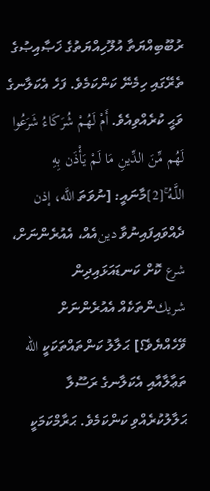ރުބޫބިއްޔަތާ އުލޫހިއްޔަތުގެ ޚަޞާއިޞުގެ ތެރޭގައި ހިމެނޭ ކަންކަމެވެ. ފަހެ އެކަލާނގެ ވަޙީ ކުރެއްވިއެވެ. أَمْ لَهُمْ شُرَكَاءُ شَرَعُوا لَهُم مِّنَ الدِّينِ مَا لَمْ يَأْذَن بِهِ اللَّـهُ ۚ[2]މާނައީ: [ނުވަތަ اللَّه، إذن ދެއްވައިފައިނުވާ دينއެއް، އެއުރެންނަށް، شرع ކޮށް ކަނޑައަޅައިދިން شريكންތަކެއް އެއުރެންނަށް ވޭހެއްޔެވެ؟] ޙަލާލު ކަންތައްތަކަކީ الله ތަޢާލާއާއި އެކަލާނގެ ރަސޫލާ ޙަލާލުކުރެއްވި ކަންކަމެވެ. ޙަރާމްކަމަކީ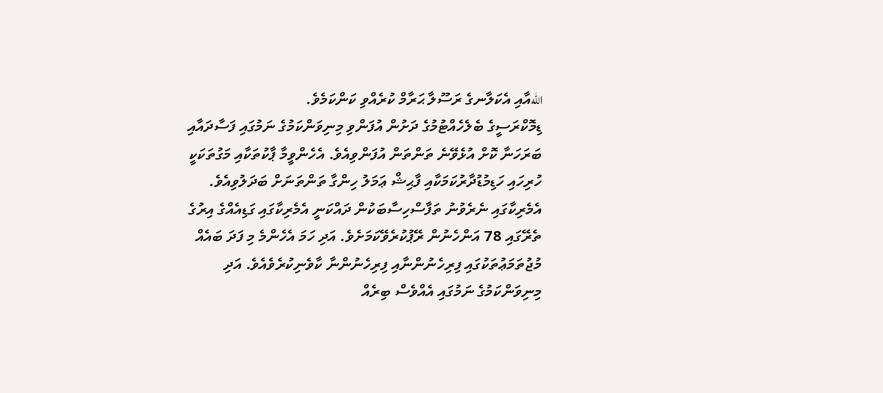اللهއާއި އެކަލާނގެ ރަސޫލާ ޙަރާމް ކުރެއްވި ކަންކަމެވެ.
ޑިމޮކްރަސީގެ ބެލެހެއްޓުމުގެ ދަށުން އުފަންވި މިނިވަންކަމުގެ ނަމުގައި ފަސާދައާއި ބަރަހަނާ ކޮށް އުޅެވޭނެ ތަންތަން އުފަންވިއެވެ. އެހެންވީމާ ޕާކުތަކާއި މަގުތަކަކީ ހުރިހައި ހަޑިމުޑުދާރުކަމަކާއި ފާޙިޝް ޢަމަލު ހިންގާ ތަންތަނަށް ބަދަލުވިއެވެ. އެމެރިކާގައި ނެރެވުނު ތަފާސްހިސާބަކުން ދައްކަނީ އެމެރިކާގައި ގަޑިއެއްގެ އިރުގެ ތެރޭގައި 78 އަންހެނުން ރޭޕުކުރެވޭކަމަށެވެ. އަދި ހަމަ އެހެންމެ މި ފަދަ ބައެއް މުޖުތަމަޢުތަކުގައި ފިރިހެނުންނާއި ފިރިހެނުންނާ ކާވެނިކުރެވެއެވެ. އަދި މިނިވަންކަމުގެ ނަމުގައި އެއްވެސް ބިރެއް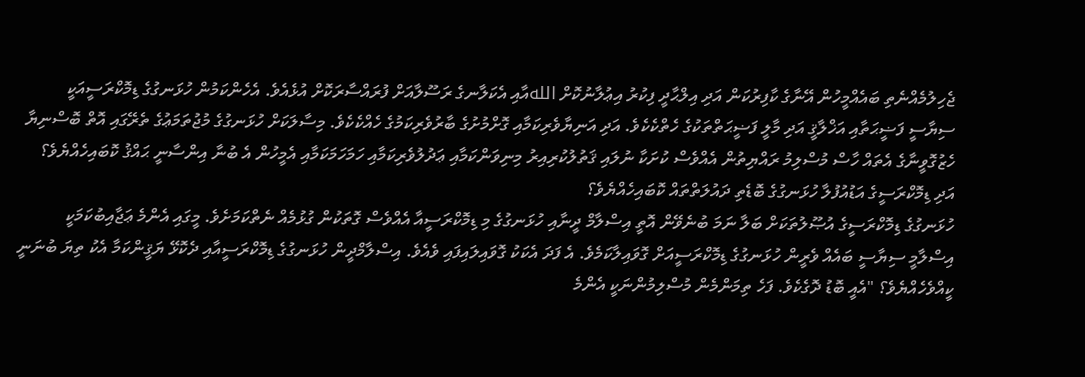ޖެހިލުމެއްނެތި ބައެއްމީހުން އޭނާގެ ކާފިރުކަން އަދި އިލްޙާދީ ފިކުރު އިޢުލާނުކޮށް اللهއާއި އެކަލާނގެ ރަސޫލާއަށް ފުރައްސާރަކޮށް އުޅެއެވެ. އެހެންކަމުން ހުޅަނގުގެ ޑިމޮކްރަސީއަކީ ސިޔާސީ ފަޟީޙަތާއި އަޚްލާޤީ އަދި މާލީ ފަޟީޙަތްތަކުގެ ހެތްކެކެވެ. އަދި އަނިޔާވެރިކަމާއި ގޮށްމުށުގެ ބާރުވެރިކަމުގެ ހެއްކެކެވެ. މިސާލަކަށް ހުޅަނގުގެ މުޖުތަމަޢުގެ ތެރޭގައި އޮތް ބޮސްނިޔާ ހެޒުގޮވީނާގެ އެތައް ހާސް މުސްލިމު ރައްޔިތުން އެއްވެސް ކުށަކާ ނުލައި ޤަތުލުކުރިއިރު މިނިވަންކަމާއި ޢަދުލުވެރިކަމާއި ހަމަހަމަކަމާއި އެމީހުން އެ ބުނާ އިންސާނީ ޙައްޤު ކޮބައިހެއްޔެވެ؟ އަދި ޑިމޮކްރަސީގެ އަޑުއުފުލާ ހުޅަނގުގެ ބޮޑެތި ދައުލަތްތައް ކޮބައިހެއްޔެވެ؟
ހުޅަނގުގެ ޑިމޮކްރަސީގެ އުޞޫލުތަކަށް ބަލާ ނަމަ ބުނެވޭން އޮތީ އިސްލާމް ދީނާއި ހުޅަނގުގެ މި ޑިމޮކްރަސީއާ އެއްވެސް ގޮތަކުން ގުޅުމެއް ނެތްކަމަށެވެ. މީގައި އެންމެ ޢަޖާއިބުކަމަކީ އިސްލާމީ ސިޔާސީ ބައެއް ވެރީން ހުޅަނގުގެ ޑިމޮކްރަސީއަށް ގޮވައިލާކަމެވެ. އެ ފަދަ އެކަކު ގޮވައިލައިފައި ވެއެވެ. އިސްލާމްދީން ހުޅަނގުގެ ޑިމޮކްރަސީއާއި ދެކޮޅޭ ޔަޤީންކަމާ އެކު ތިޔަ ބުނަނީ ކީއްވެހެއްޔެވެ؟ "އެއީ ބޮޑު ދޮގެކެވެ. ފަހެ ތިމަންމެން މުސްލިމުންނަކީ އެންމެ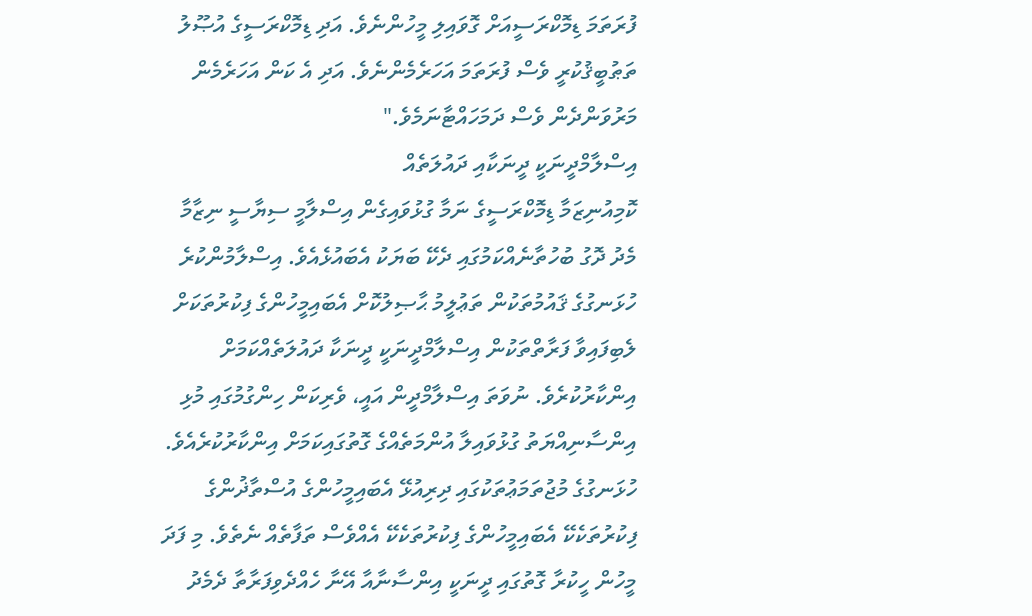ފުރަތަމަ ޑިމޮކްރަސީއަށް ގޮވައިލި މީހުންނެވެ. އަދި ޑިމޮކްރަސީގެ އުޞޫލު ތަޠުބީޤުކުރީ ވެސް ފުރަތަމަ އަހަރެމެންނެވެ. އަދި އެ ކަން އަހަރެމެން މަރުވަންދެން ވެސް ދަމަހައްޓާނަމެވެ."
އިސްލާމްދީނަކީ ދީނަކާއި ދައުލަތެއް
ކޮމިއުނިޒަމާ ޑިމޮކްރަސީގެ ނަމާ ގުޅުވައިގެން އިސްލާމީ ސިޔާސީ ނިޒާމާ މެދު ދޮގު ބުހުތާނެއްކަމުގައި ދެކޭ ބަޔަކު އެބައުޅެއެވެ. އިސްލާމުންކުރެ ހުޅަނގުގެ ޤައުމުތަކުން ތަޢުލީމު ޙާޞިލުކޮށް އެބައިމީހުންގެ ފިކުރުތަކަށް ލެބިފައިވާ ފަރާތްތަކުން އިސްލާމްދީނަކީ ދީނަކާ ދައުލަތެއްކަމަށް އިންކާރުކުރެވެ. ނުވަތަ އިސްލާމްދީން އައީ، ވެރިކަން ހިންގުމުގައި މުޅި އިންސާނިއްޔަތު ގުޅުވައިލާ އުންމަތެއްގެ ގޮތުގައިކަމަށް އިންކާރުކުރެއެވެ. ހުޅަނގުގެ މުޖުތަމަޢުތަކުގައި ދިރިއުޅޭ އެބައިމީހުންގެ އުސްތާޛުންގެ ފިކުރުތަކެކޭ އެބައިމީހުންގެ ފިކުރުތަކެކޭ އެއްވެސް ތަފާތެއް ނެތެވެ. މި ފަދަ މީހުން ހީކުރާ ގޮތުގައި ދީނަކީ އިންސާނާއާ އޭނާ ހެއްދެވިފަރާތާ ދެމެދު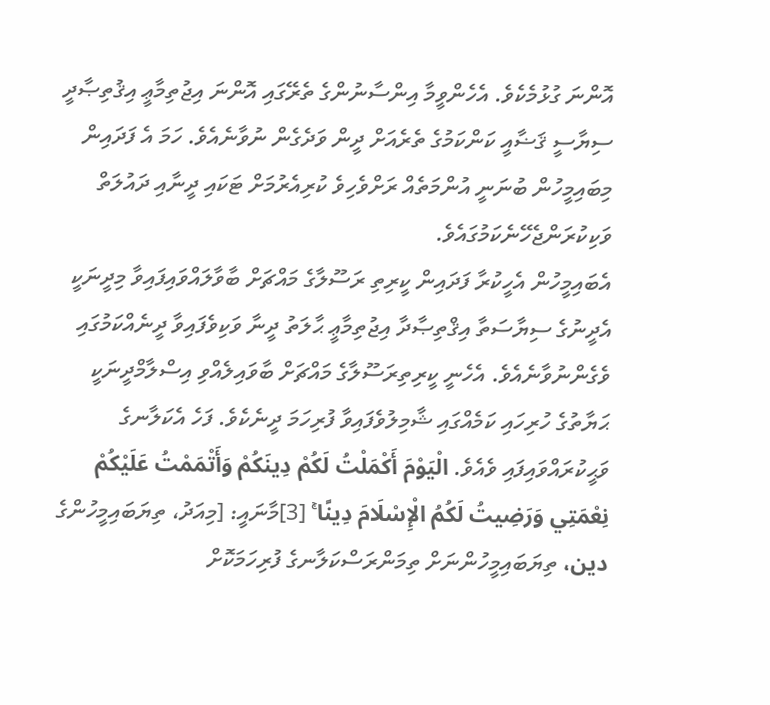އޮންނަ ގުޅުމެކެވެ. އެހެންވީމާ އިންސާނުންގެ ތެރޭގައި އޮންނަ އިޖުތިމާޢީ އިޤުތިޞާދީ ސިޔާސީ ޤަޟާއީ ކަންކަމުގެ ތެރެއަށް ދީން ވަދެގެން ނުވާނެއެވެ. ހަމަ އެ ފަދައިން މިބައިމީހުން ބުނަނީ އުންމަތެއް ރަށްވެހިވެ ކުރިއެރުމަށް ޓަކައި ދީނާއި ދައުލަތް ވަކިކުރަންޖެހޭނެކަމުގައެވެ.
އެބައިމީހުން އެހީކުރާ ފަދައިން ކީރިތި ރަސޫލާގެ މައްޗަށް ބާވާލައްވައިފައިވާ މިދީނަކީ އެދީނުގެ ސިޔާސަތާ އިޤްތިޞާދާ އިޖުތިމާޢީ ޙާލަތު ދީނާ ވަކިވެފައިވާ ދީނެއްކަމުގައި ވެގެންނުވާނެއެވެ. އެހެނީ ކީރިތިރަސޫލާގެ މައްޗަށް ބާވައިލެއްވި އިސްލާމްދީނަކީ ޙަޔާތުގެ ހުރިހައި ކަމެއްގައި ޝާމިލުވެފައިވާ ފުރިހަމަ ދީނެކެވެ. ފަހެ އެކަލާނގެ ވަޙީކުރައްވައިފައި ވެއެވެ. الْيَوْمَ أَكْمَلْتُ لَكُمْ دِينَكُمْ وَأَتْمَمْتُ عَلَيْكُمْ نِعْمَتِي وَرَضِيتُ لَكُمُ الْإِسْلَامَ دِينًا ۚ [3]މާނައީ: [މިއަދު، ތިޔަބައިމީހުންގެ دين، ތިޔަބައިމީހުންނަށް ތިމަންރަސްކަލާނގެ ފުރިހަމަކޮށް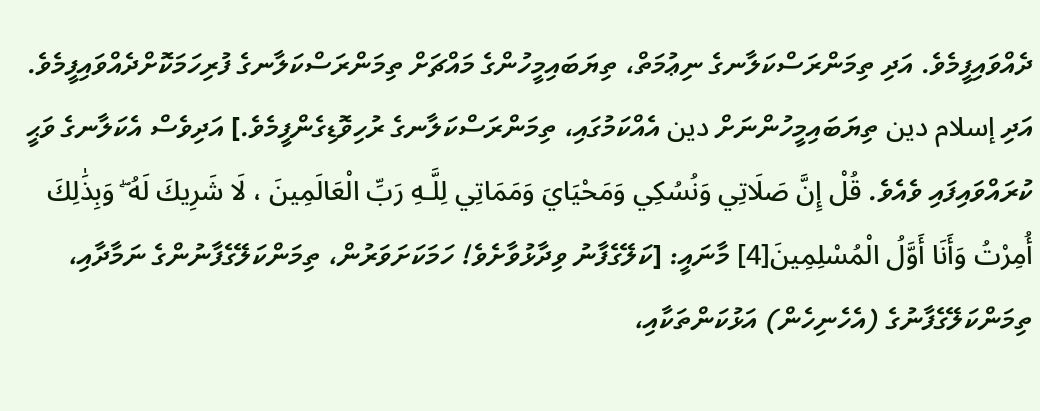ދެއްވައިފީމެވެ. އަދި ތިމަންރަސްކަލާނގެ ނިޢުމަތް، ތިޔަބައިމީހުންގެ މައްޗަށް ތިމަންރަސްކަލާނގެ ފުރިހަމަކޮށްދެއްވައިފީމެވެ. އަދި إسلام دين ތިޔަބައިމީހުންނަށް دين އެއްކަމުގައި، ތިމަންރަސްކަލާނގެ ރުހިވޮޑިގެންފީމެވެ.] އަދިވެސް އެކަލާނގެ ވަޙީ ކުރައްވައިފައި ވެއެވެ. قُلْ إِنَّ صَلَاتِي وَنُسُكِي وَمَحْيَايَ وَمَمَاتِي لِلَّـهِ رَبِّ الْعَالَمِينَ ، لَا شَرِيكَ لَهُ ۖ وَبِذَٰلِكَ أُمِرْتُ وَأَنَا أَوَّلُ الْمُسْلِمِينَ[4] މާނައީ: [ކަލޭގެފާނު ވިދާޅުވާށެވެ! ހަމަކަށަވަރުން، ތިމަންކަލޭގެފާނުންގެ ނަމާދާއި، ތިމަންކަލޭގެފާނުގެ (އެހެނިހެން) އަޅުކަންތަކާއި،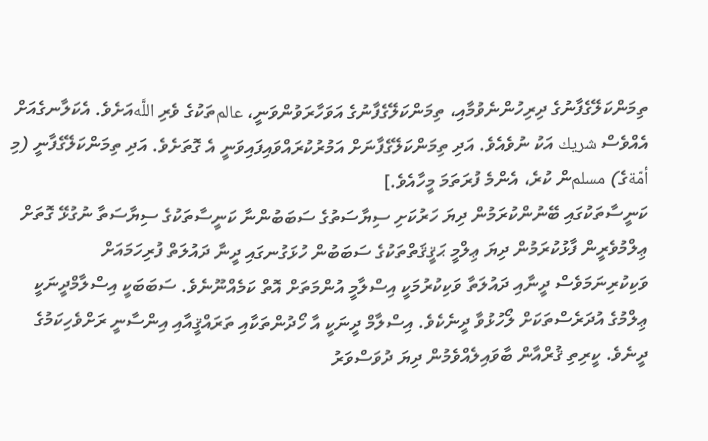ތިމަންކަލޭގެފާނުގެ ދިރިހުންނެވުމާއި، ތިމަންކަލޭގެފާނުގެ އަވަހާރަވުންވަނީ، عالمތަކުގެ ވެރި اللَّهއަށެވެ. އެކަލާނގެއަށް އެއްވެސް شريك އަކު ނުވެއެވެ. އަދި ތިމަންކަލޭގެފާނަށް އަމުރުކުރައްވައިފައިވަނީ އެ ގޮތަށެވެ. އަދި ތިމަންކަލޭގެފާނީ (މި أمّةގެ) مسلمން ކުރެ، އެންމެ ފުރަތަމަ މީހާއެވެ.]
ކަނީސާތަކުގައި ބޭނުންކުރަމުން ދިޔަ ހަރުކަށި ސިޔާސަތުގެ ސަބަބުންނާ ކަނީސާތަކުގެ ސިޔާސަތާ ނުގުޅޭ ގޮތަށް ޢިލްމުވެރީން ފާޅުކުރަމުން ދިޔަ ޢިލްމީ ޙަޤީޤަތްތަކުގެ ސަބަބުން ހުޅަގުނގައި ދީނާ ދައުލަތް ފުރިހަމައަށް ވަކިކުރިނަމަވެސް ދީނާއި ދައުލަތާ ވަކިކުރުމަކީ އިސްލާމީ އުންމަތަށް އޮތް ކަމެއްނޫނެވެ. ސަބަބަކީ އިސްލާމްދީނަކީ ޢިލްމުގެ އުދަރެސްތަކަށް ލޯހުޅުވާ ދީނެކެވެ. އިސްލާމް ދީނަކީ އާ ހޯދުންތަކާއި ތަރައްޤީއާއި އިންސާނީ ރަށްވެހިކަމުގެ ދީނެވެ. ކީރިތި ޤުރްއާން ބާވައިލެއްވެމުން ދިޔަ ދުވަސްވަރު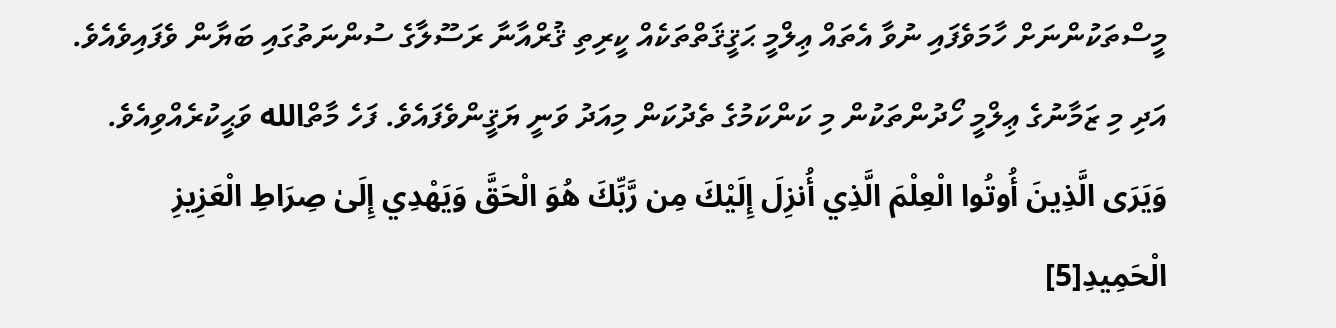މީސްތަކުންނަށް ހާމަވެފައި ނުވާ އެތައް ޢިލްމީ ޙަޤީޤަތްތަކެއް ކީރިތި ޤުރްއާނާ ރަސޫލާގެ ސުންނަތުގައި ބަޔާން ވެފައިވެއެވެ. އަދި މި ޒަމާނުގެ ޢިލްމީ ހޯދުންތަކުން މި ކަންކަމުގެ ތެދުކަން މިއަދު ވަނީ ޔަޤީންވެފައެވެ. ފަހެ މާތްالله ވަޙީކުރެއްވިއެވެ. وَيَرَى الَّذِينَ أُوتُوا الْعِلْمَ الَّذِي أُنزِلَ إِلَيْكَ مِن رَّبِّكَ هُوَ الْحَقَّ وَيَهْدِي إِلَىٰ صِرَاطِ الْعَزِيزِ الْحَمِيدِ[5]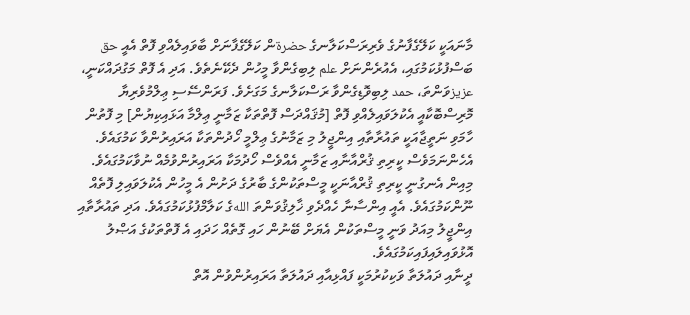މާނައަކީ ކަލޭގެފާނުގެ ވެރިރަސްކަލާނގެ حضرةން ކަލޭގެފާނަށް ބާވައިލެއްވި ފޮތް އެއީ حق ބަސްފުޅުކަމުގައި، އެއުރެންނަށް علم ލިބިގެންވާ މީހުން ދެކޭނެތެވެ. އަދި އެ ފޮތް މަގުދައްކަނީ، عزيزވަންތަ، حمد ލިބިވޮޑިގެންވާ ރަސްކަލާނގެ މަގަށެވެ. ފަރަންސޭސި ޢިލްމުވެރިޔާ މޮރިސްބޮކާއީ އެކުލަވައިލެއްވި ފޮތް [މުޤައްދަސް ފޮތްތަކާ ޒަމާނީ ޢިލްމާ އަޅައިކިޔުން] މި ފޮތުން ހާމަވި ނަތީޖާއަކީ ތައުރާތާއި އިންޖީލު މި ޒަމާނުގެ ޢިލްމީ ހޯދުންތަކާ އަރައިރުންވާ ކަމުގައެވެ. އެހެންނަމަވެސް ކީރިތި ޤުރްއާނާއި ޒަމާނީ އެއްވެސް ހޯދުމަކާ އަރައިރުންވުމެއް ނުވާކަމުގައެވެ. މިއިން އެނގުނީ ކީރިތި ޤުރްއާނަކީ މީސްތަކުންގެ ބާރުގެ ދަށުން އެ މީހުން އެކުލަވައިލި ފޮތެއް ނޫންކަމުގައެވެ. އެއީ އިންސާނާ ހެއްދެވި ޚާލިޤުވަންތަ اللهގެ ކަލާމްފުޅުކަމުގައެވެ. އަދި ތައުރާތާއި އިންޖީލު މިއަދު ވަނީ މީސްތަކުން އެޔަށް ބޭނުން ހައި ގޮތެއް ހަދައި އެ ފޮތްތަކުގެ އަޞްލު އޮޅުވައިލައިފައިކަމުގައެވެ.
ދީނާއި ދައުލަތާ ވަކިކުރުމަކީ ފައްޅިއާއި ދައުލަތާ އަރައިރުންވުން އޮތް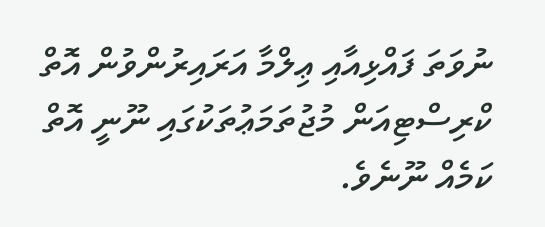ނުވަތަ ފައްޅިއާއި ޢިލްމާ އަރައިރުންވުން އޮތް ކްރިސްޓިއަން މުޖުތަމަޢުތަކުގައި ނޫނީ އޮތް ކަމެއް ނޫނެވެ.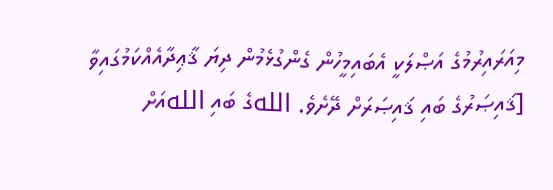މިއަރައިރުމުގެ އަޞްލަކީ އެބައިމީހުން ގެންގުޅެމުން ދިޔަ ޤާޢިދާއެއްކަމުގައިވާ [ޤައިޞަރުގެ ބައި ޤައިޞަރަށް ދޭށެވެ. اللهގެ ބައި اللهއަށް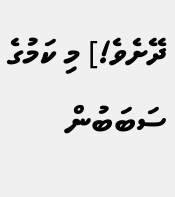ދޭށެވެ!] މި ކަމުގެ ސަބަބުން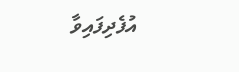އުފެދިފައިވާ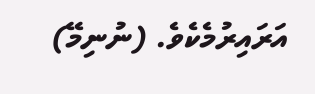އަރައިރުމެކެވެ. (ނުނިމޭ)